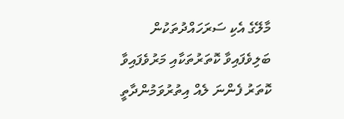މާލޭގެ އެކި ސަރަހައްދުތަކުން ބަލިވެފައިވާ ކޮތަރުތަކާއި މަރުވެފައިވާ ކޮތަރު ފެންނަ ލެއް އިތުރުވަމުންދާތީ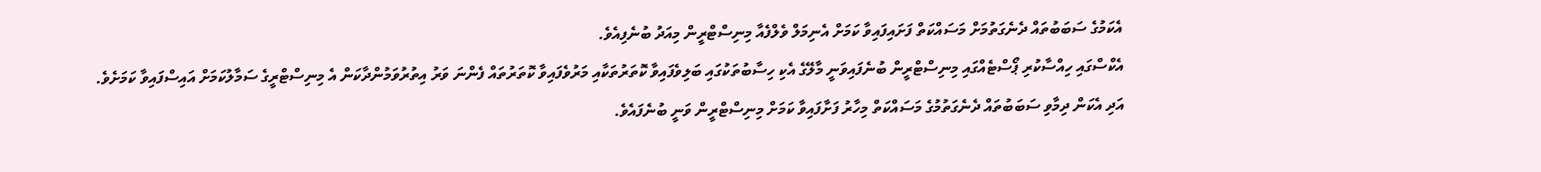އެކަމުގެ ސަބަބުތައް ދެނެގަތުމަށް މަސައްކަތް ފަށައިފައިވާ ކަމަށް އެނިމަލް ވެލްފެއާ މިނިސްޓްރީން މިއަދު ބުނެފިއެވެ.
އެކްސްގައި ހިއްސާކުރި ޕޯސްޓެއްގައި މިނިސްޓްރީން ބުނެފައިވަނީ މާލޭގެ އެކި ހިސާބުތަކުގައި ބަލިވެފައިވާ ކޮތަރުތަކާއި މަރުވެފައިވާ ކޮތަރުތައް ފެންނަ ވަރު އިތުރުވަމުންދާކަން އެ މިނިސްޓްރީގެ ސަމާލުކަމަށް އައިސްފައިވާ ކަމަށެވެ.
އަދި އެކަން ދިމާވި ސަބަބުތައް ދެނެގަތުމުގެ މަސައްކަތް މިހާރު ފަށާފައިވާ ކަމަށް މިނިސްޓްރީން ވަނީ ބުނެފައެވެ.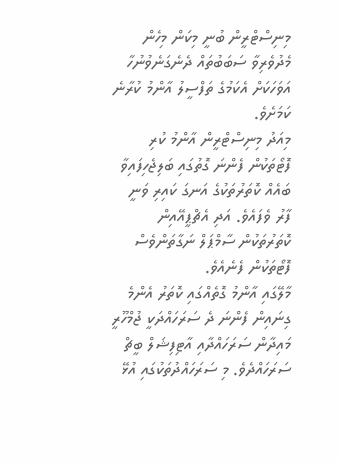މިނިސްޓްރީން ބުނީ މިކަން މިހެން މެދުވެރިވާ ސަބަބުތައް ދެނެގަނެވުނުހާ އަވަހަކަށް އެކަމުގެ ތަފްސީލު އާންމު ކުރާނެ ކަމަށެވެ.
މިއަދު މިނިސްޓްރީން އާންމު ކުރި ފޮޓޯތަކުން ފެންނަ ގޮތުގައި ބަލިޖެހިފައިވާ ބައެއް ކޮތަރުތަކުގެ އަނގަ ކައިރި ވަނީ ފާރު ވެފައެވެ. އަދި އެޗްޕީއޭއިން ކޮތަރުތަކުން ސާމްޕަލް ނަގާތަންވެސް ފޮޓޯތަކުން ފެނެއެވެ.
މާލޭގައި އާންމު ގޮތެއްގައި ކޮތަރު އެންމެ ގިނައިން ފެންނަ ދެ ސަރަހައްދަކީ ޖުމްހޫރީ މައިދާން ސަރަހައްދާއި އާޓިފިޝަލް ބީޗް ސަރަހައްދެވެ. މި ސަރަހައްދުތަކުގައި އުޅޭ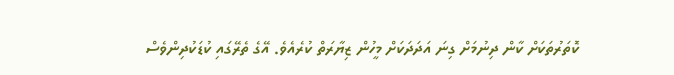ކޮތަރުތަކަށް ކާން ދިނުމަށް ގިނަ އަދަދަކަށް މީހުން ޒިޔާރަތް ކުރެއެވެ. އޭގެ ތެރޭގައި ކުޑަކުދިންވެސް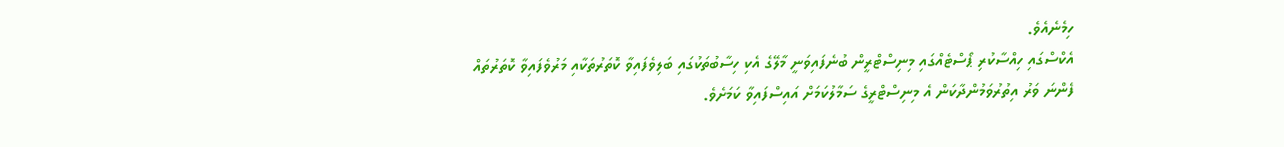ހިމެނެއެވެ.
އެކްސްގައި ހިއްސާކުރި ޕޯސްޓެއްގައި މިނިސްޓްރީން ބުނެފައިވަނީ މާލޭގެ އެކި ހިސާބުތަކުގައި ބަލިވެފައިވާ ކޮތަރުތަކާއި މަރުވެފައިވާ ކޮތަރުތައް ފެންނަ ވަރު އިތުރުވަމުންދާކަން އެ މިނިސްޓްރީގެ ސަމާލުކަމަށް އައިސްފައިވާ ކަމަށެވެ.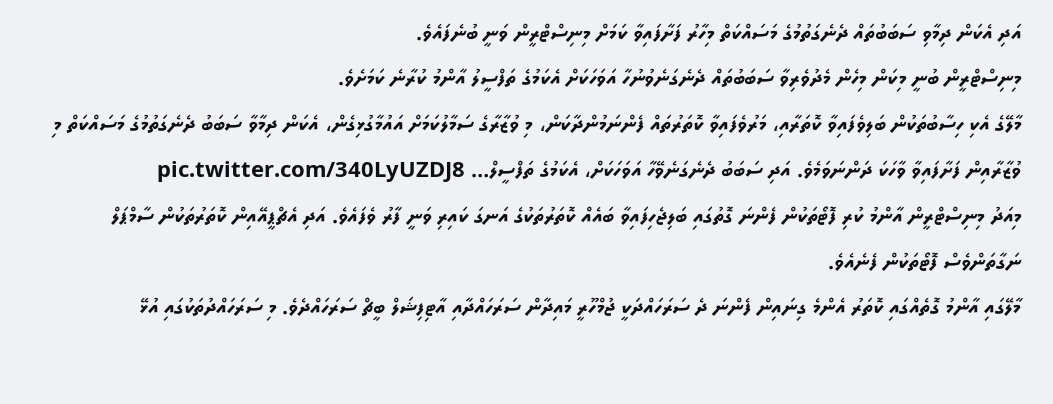އަދި އެކަން ދިމާވި ސަބަބުތައް ދެނެގަތުމުގެ މަސައްކަތް މިހާރު ފަށާފައިވާ ކަމަށް މިނިސްޓްރީން ވަނީ ބުނެފައެވެ.
މިނިސްޓްރީން ބުނީ މިކަން މިހެން މެދުވެރިވާ ސަބަބުތައް ދެނެގަނެވުނުހާ އަވަހަކަށް އެކަމުގެ ތަފްސީލު އާންމު ކުރާނެ ކަމަށެވެ.
މާލޭގެ އެކި ހިސާބުތަކުން ބަލިވެފައިވާ ކޮތަރާއި، މަރުވެފައިވާ ކޮތަރުތައް ފެންނަމުންދާކަން، މި ވުޒާރާގެ ސަމާލުކަމަށް އައުމާގުޅިގެން، އެކަން ދިމާވާ ސަބަބު ދެނެގަތުމުގެ މަސައްކަތް މި ވުޒާރާއިން ފަށާފައިވާ ވާހަކަ ދަންނަވަމެވެ. އަދި ސަބަބު ދެނެގަނެވޭހާ އަވަހަކަށް، އެކަމުގެ ތަފްސީލް… pic.twitter.com/340LyUZDJ8
މިއަދު މިނިސްޓްރީން އާންމު ކުރި ފޮޓޯތަކުން ފެންނަ ގޮތުގައި ބަލިޖެހިފައިވާ ބައެއް ކޮތަރުތަކުގެ އަނގަ ކައިރި ވަނީ ފާރު ވެފައެވެ. އަދި އެޗްޕީއޭއިން ކޮތަރުތަކުން ސާމްޕަލް ނަގާތަންވެސް ފޮޓޯތަކުން ފެނެއެވެ.
މާލޭގައި އާންމު ގޮތެއްގައި ކޮތަރު އެންމެ ގިނައިން ފެންނަ ދެ ސަރަހައްދަކީ ޖުމްހޫރީ މައިދާން ސަރަހައްދާއި އާޓިފިޝަލް ބީޗް ސަރަހައްދެވެ. މި ސަރަހައްދުތަކުގައި އުޅޭ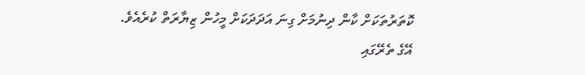ކޮތަރުތަކަށް ކާން ދިނުމަށް ގިނަ އަދަދަކަށް މީހުން ޒިޔާރަތް ކުރެއެވެ. އޭގެ ތެރޭގައި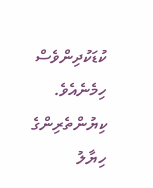ކުޑަކުދިންވެސް ހިމެނެއެވެ.
ކިޔުންތެރިންގެ ހިޔާލު